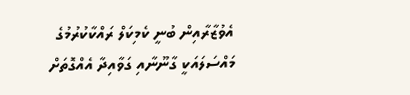އެވުޒާރާއިން ބުނީ ކެމިކަލް ރައްކާކުރުމުގެ މައްސަލައަކީ ގާނޫނާއި ގަވާއިދާ އެއްގޮތަށް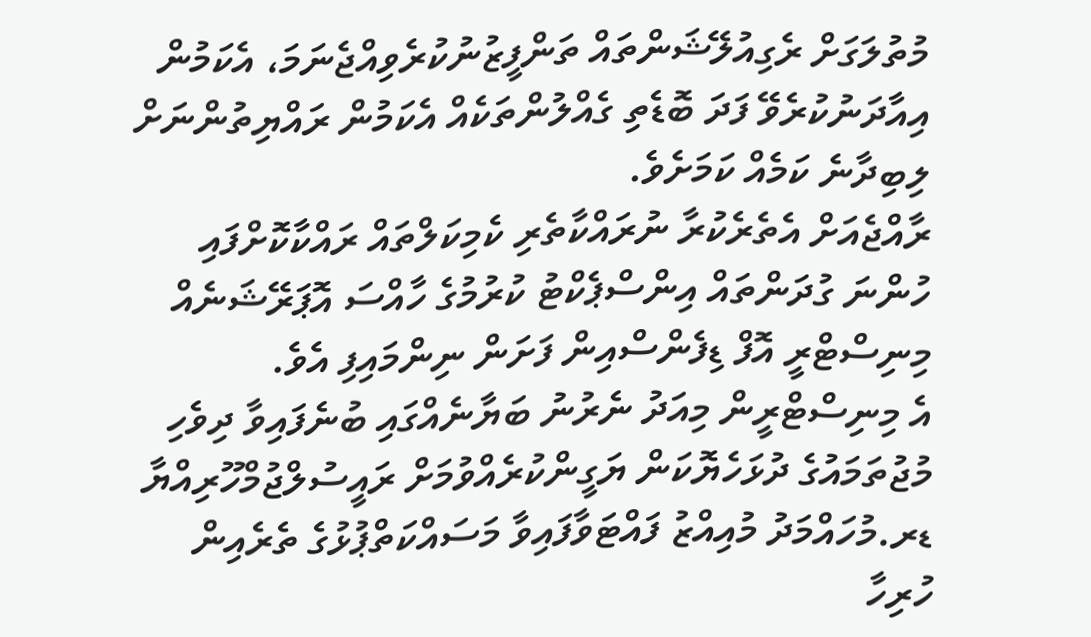މުތުލަގަށް ރެގިއުލޭޝަންތައް ތަންފީޒުނުކުރެވިއްޖެނަމަ، އެކަމުން އިއާދަނުކުރެވޭ ފަދަ ބޮޑެތި ގެއްލުންތަކެއް އެކަމުން ރައްޔިތުންނަށް ލިބިދާނެ ކަމެއް ކަމަށެވެ.
ރާއްޖެއަށް އެތެރެކުރާ ނުރައްކާތެރި ކެމިކަލްތައް ރައްކާކޮށްފައި ހުންނަ ގުދަންތައް އިންސްޕެކްޓު ކުރުމުގެ ހާއްސަ އޮޕަރޭޝަނެއް މިނިސްޓްރީ އޮފް ޑިފެންސްއިން ފަށަން ނިންމައިފި އެވެ.
އެ މިނިސްޓްރީން މިއަދު ނެރުނު ބަޔާނެއްގައި ބުނެފައިވާ ދިވެހި މުޖުތަމައުގެ ދުޅަހެޔޮކަން ޔަގީންކުރެއްވުމަށް ރައީސުލްޖުމްހޫރިއްޔާ ޑރ.މުހައްމަދު މުއިއްޒު ފައްޓަވާފައިވާ މަސައްކަތްޕުޅުގެ ތެރެއިން ހުރިހާ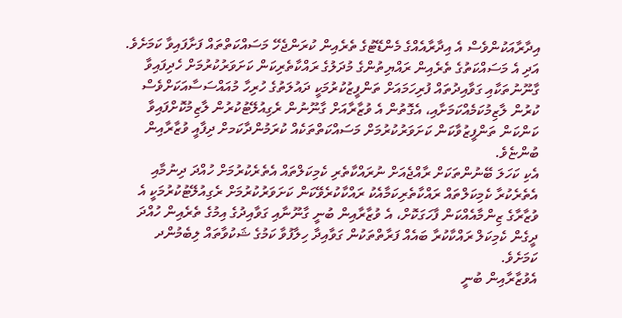އިދާރާއަކުންވެސް އެ އިދާރާއެއްގެ މެންޑޭޓުގެ ތެރެއިން ކުރަންޖެހޭ މަސައްކަތްތައް ފަށާފައިވާ ކަމަށެވެ.
އަދި އެ މަސައްކަތުގެ ތެރެއިން ރައްޔިތުންގެ މުދަލުގެ ރައްކާތެރިކަން ކަށަވަރުކުރުމަށް ހެދިފައިވާ ގާނޫނުތަކާއި ގަވާއިދުތައް ފުރިހަމައަށް ތަންފީޒުކުރުމަކީ ދައުލަތުގެ ހުރިހާ މުއައްސަސާއަކަށްވެސް ކުރުން ލާޒިމުކަމެއްކަމަށާއި، އެގޮތުން އެ ވުޒާރާއަށް ގާނޫނުން ރެގިއުލޭޓުކުރުން ލާޒިމުކޮށްފައިވާ ކަންކަން ތަންފީޒުވާކަން ކަށަވަރުކުރުމަށް މަސައްކަތްތަކެއް ކުރަމުންދާކަމށް ދިފާއީ ވުޒާރާއިން ބުންޏެވެ.
އެކި ކަހަލަ ބޭނުންތަކަށް ރާއްޖެއަށް ނުރައްކާތެރި ކެމިކަލްތައް އެތެރެކުރުމަށް ހުއްދަ ދިނުމާއި އެތެރެކުރާ ކެމިކަލްތައް ރައްކާތެރިކަމާއެކު ރައްކާކުރެވޭކަން ކަށަވަރުކުރުމަށް ރެގިއުލޭޓުކުރުމަކީ އެ ވުޒާރާގެ ޒިންމާއެއްކަން ފާހަގަކޮށް، އެ ވުޒާރާއިން ބުނީ ގާނޫނާއި ގަވާއިދުގެ އިމުގެ ތެރެއިން ހުއްދަ ދީގެން ކެމިކަލް ރައްކާކުރާ ބައެއް ފަރާތްތަކުން ގަވާއިދާ ހިލާފުވާ ކަމުގެ ޝަކުވާތައް ލިބެމުންދ ކަމަށެވެ.
އެވުޒާރާއިން ބުނީ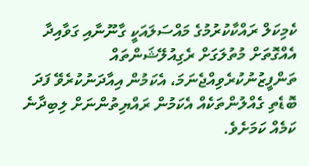ކެމިކަލް ރައްކާކުރުމުގެ މައްސަލައަކީ ގާނޫނާއި ގަވާއިދާ އެއްގޮތަށް މުތުލަގަށް ރެގިއުލޭޝަންތައް ތަންފީޒުނުކުރެވިއްޖެނަމަ، އެކަމުން އިއާދަނުކުރެވޭ ފަދަ ބޮޑެތި ގެއްލުންތަކެއް އެކަމުން ރައްޔިތުންނަށް ލިބިދާނެ ކަމެއް ކަމަށެވެ.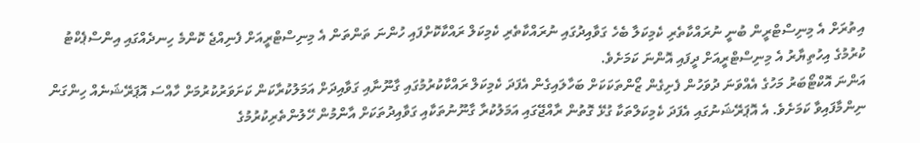އިތުރަށް އެ މިނިސްޓްރީން ބުނީ ނުރައްކާތެރި ކެމިކަލާ ބެހެ ގަވާއިދުގައި ނުރައްކާތެރި ކެމިކަލް ރައްކާކޮށްފައި ހުންނަ ތަންތަން އެ މިނިސްޓްރީއަށް ފެނިއްޖެ ކޮންމެ ހިނދެއްގައި އިންސްޕެކްޓު ކުރުމުގެ އިހުތިޔާރު އެ މިނިސްޓްރީއަށް ދީފައި އޮންނަ ކަމަށެވެ.
އަންނަ އޮކްޓޯބަރު މަހުގެ އެއްވަނަ ދުވަހުން ފެށިގެން ޒޯންތަކަކަށް ބަހާލައިގެން އެފަދަ ކެމިކަލް ރައްކާކުރުމުގައި ގާނޫނާއި ގަވާއިދަށް އަމަލުކުރާކަން ކަށަވަރުކުރުމަށް ހާއްސަ އޮޕަރޭޝަނެއް ހިންގަން ނިންމާފައިވާ ކަމަށެވެ. އެ އޮޕަރޭޝަނުގައި އެފަދަ ކެމިކަލްތަކާ ގުޅޭ ގޮތުން ރާއްޖޭގައި އަމަލުކުރާ ގާނޫނުތަކާއި ގަވާއިދުތަކަށް އާންމުން ހޭލުންތެރިކުރުމުގެ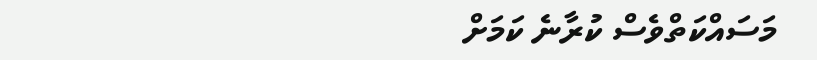މަސައްކަތްވެސް ކުރާނެ ކަމަށް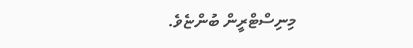މިނިސްޓްރީން ބުންޏެވެ.